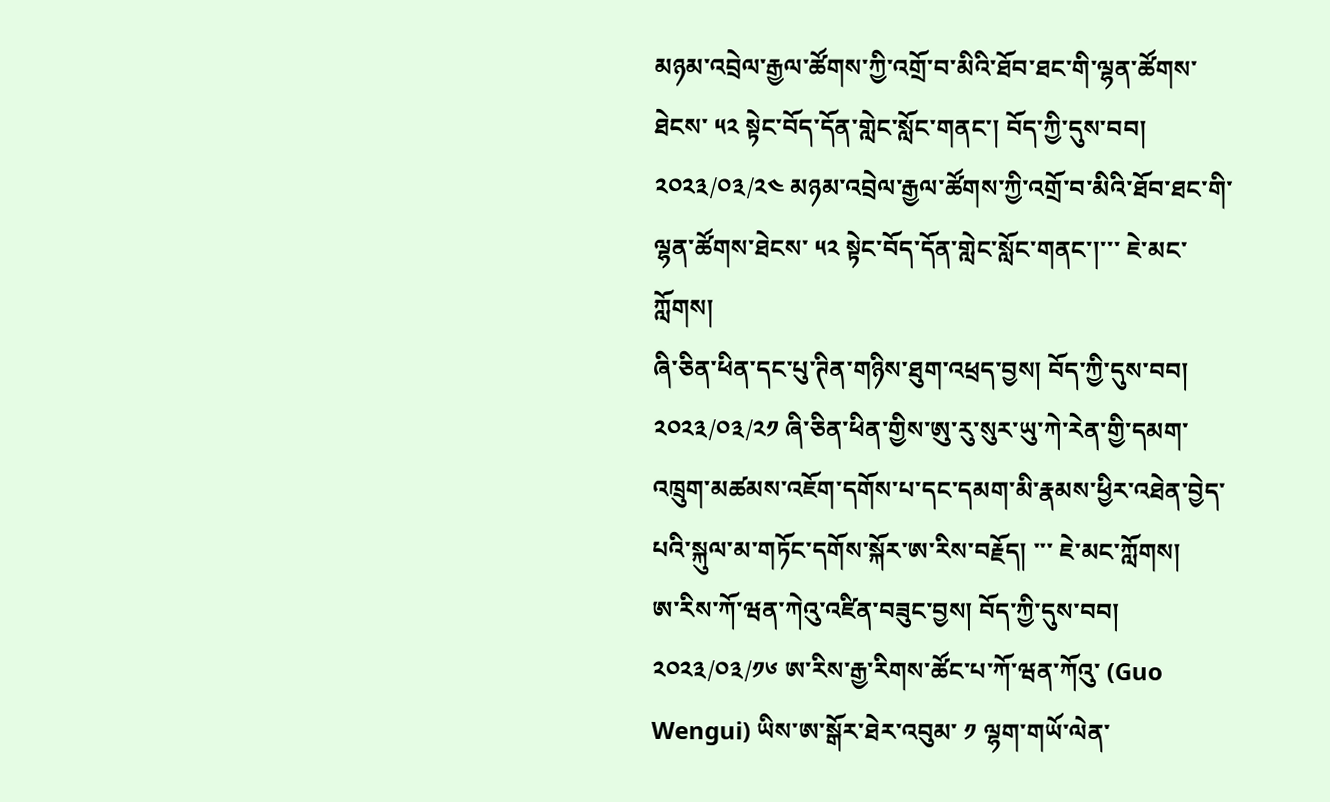མཉམ་འབྲེལ་རྒྱལ་ཚོགས་ཀྱི་འགྲོ་བ་མིའི་ཐོབ་ཐང་གི་ལྷན་ཚོགས་ཐེངས་ ༥༢ སྟེང་བོད་དོན་གླེང་སློང་གནང་། བོད་ཀྱི་དུས་བབ། ༢༠༢༣/༠༣/༢༤ མཉམ་འབྲེལ་རྒྱལ་ཚོགས་ཀྱི་འགྲོ་བ་མིའི་ཐོབ་ཐང་གི་ལྷན་ཚོགས་ཐེངས་ ༥༢ སྟེང་བོད་དོན་གླེང་སློང་གནང་།་་་ ཇེ་མང་ཀློགས།
ཞི་ཅིན་ཕིན་དང་པུ་ཊིན་གཉིས་ཐུག་འཕྲད་བྱས། བོད་ཀྱི་དུས་བབ། ༢༠༢༣/༠༣/༢༡ ཞི་ཅིན་ཕིན་གྱིས་ཨུ་རུ་སུར་ཡུ་ཀེ་རེན་གྱི་དམག་འཁྲུག་མཚམས་འཇོག་དགོས་པ་དང་དམག་མི་རྣམས་ཕྱིར་འཐེན་བྱེད་པའི་སྐུལ་མ་གཏོང་དགོས་སྐོར་ཨ་རིས་བརྗོད། ་་་ ཇེ་མང་ཀློགས།
ཨ་རིས་ཀོ་ཝན་ཀེའུ་འཛིན་བཟུང་བྱས། བོད་ཀྱི་དུས་བབ། ༢༠༢༣/༠༣/༡༦ ཨ་རིས་རྒྱ་རིགས་ཚོང་པ་ཀོ་ཝན་ཀོའུ་ (Guo Wengui) ཡིས་ཨ་སྒོར་ཐེར་འབུམ་ ༡ ལྷག་གཡོ་ལེན་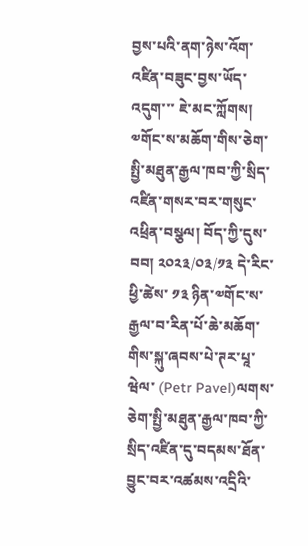བྱས་པའི་ནག་ཉེས་འོག་འཛིན་བཟུང་བྱས་ཡོད་འདུག་་་ ཇེ་མང་ཀློགས།
༧གོང་ས་མཆོག་གིས་ཅེག་སྤྱི་མཐུན་རྒྱལ་ཁབ་ཀྱི་སྲིད་འཛིན་གསར་བར་གསུང་འཕྲིན་བསྩལ། བོད་ཀྱི་དུས་བབ། ༢༠༢༣/༠༣/༡༣ དེ་རིང་ཕྱི་ཚེས་ ༡༣ ཉིན་༧གོང་ས་རྒྱལ་བ་རིན་པོ་ཆེ་མཆོག་གིས་སྐུ་ཞབས་པེ་ཊར་པཱ་ཝེལ་ (Petr Pavel)ལགས་ཅེག་སྤྱི་མཐུན་རྒྱལ་ཁབ་ཀྱི་སྲིད་འཛིན་དུ་བདམས་ཐོན་བྱུང་བར་འཚམས་འདྲིའི་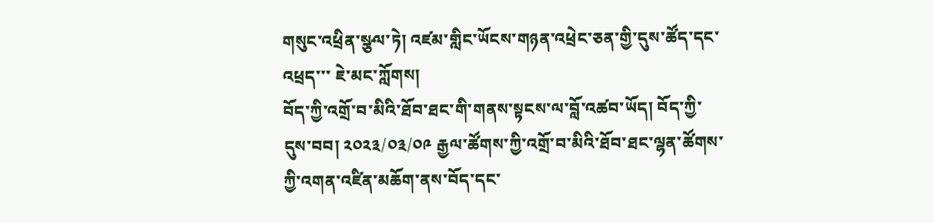གསུང་འཕྲིན་སྩལ་ཏེ། འཛམ་གླིང་ཡོངས་གཉན་འཕྲེང་ཅན་གྱི་དུས་ཚོད་དང་འཕྲད་་་ ཇེ་མང་ཀློགས།
བོད་ཀྱི་འགྲོ་བ་མིའི་ཐོབ་ཐང་གི་གནས་སྟངས་ལ་བློ་འཚབ་ཡོད། བོད་ཀྱི་དུས་བབ། ༢༠༢༣/༠༣/༠༩ རྒྱལ་ཚོགས་ཀྱི་འགྲོ་བ་མིའི་ཐོབ་ཐང་ལྷན་ཚོགས་ཀྱི་འགན་འཛིན་མཆོག་ནས་བོད་དང་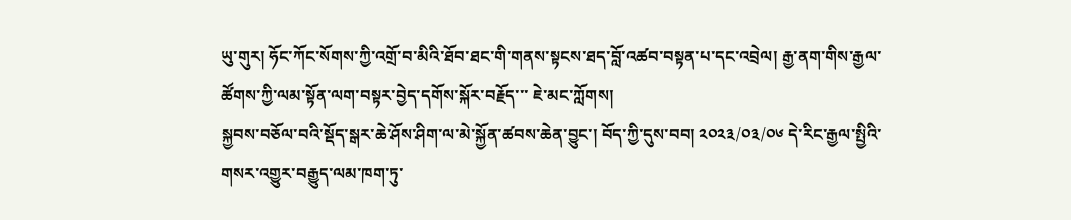ཡུ་གུར། ཧོང་ཀོང་སོགས་ཀྱི་འགྲོ་བ་མིའི་ཐོབ་ཐང་གི་གནས་སྟངས་ཐད་བློ་འཚབ་བསྟན་པ་དང་འབྲེལ། རྒྱ་ནག་གིས་རྒྱལ་ཚོགས་ཀྱི་ལམ་སྟོན་ལག་བསྟར་བྱེད་དགོས་སྐོར་བརྗོད་་་ ཇེ་མང་ཀློགས།
སྐྱབས་བཅོལ་བའི་སྡོད་སྒར་ཆེ་ཤོས་ཤིག་ལ་མེ་སྐྱོན་ཚབས་ཆེན་བྱུང་། བོད་ཀྱི་དུས་བབ། ༢༠༢༣/༠༣/༠༦ དེ་རིང་རྒྱལ་སྤྱིའི་གསར་འགྱུར་བརྒྱུད་ལམ་ཁག་ཏུ་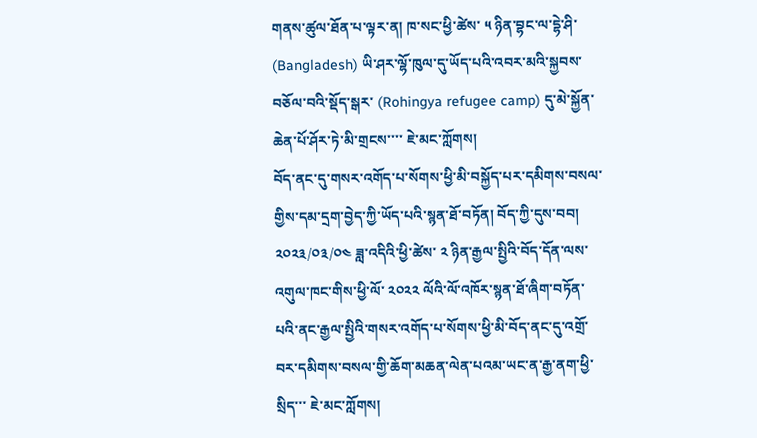གནས་ཚུལ་ཐོན་པ་ལྟར་ན། ཁ་སང་ཕྱི་ཚེས་ ༥ ཉིན་བྷང་ལ་དྷེ་ཤི་ (Bangladesh) ཡི་ཤར་ལྷོ་ཁུལ་དུ་ཡོད་པའི་འབར་མའི་སྐྱབས་བཅོལ་བའི་སྡོད་སྒར་ (Rohingya refugee camp) དུ་མེ་སྐྱོན་ཆེན་པོ་ཤོར་ཏེ་མི་གྲངས་་་་ ཇེ་མང་ཀློགས།
བོད་ནང་དུ་གསར་འགོད་པ་སོགས་ཕྱི་མི་བསྐྱོད་པར་དམིགས་བསལ་གྱིས་དམ་དྲག་བྱེད་ཀྱི་ཡོད་པའི་སྙན་ཐོ་བཏོན། བོད་ཀྱི་དུས་བབ། ༢༠༢༣/༠༣/༠༤ ཟླ་འདིའི་ཕྱི་ཚེས་ ༢ ཉིན་རྒྱལ་སྤྱིའི་བོད་དོན་ལས་འགུལ་ཁང་གིས་ཕྱི་ལོ་ ༢༠༢༢ ལོའི་ལོ་འཁོར་སྙན་ཐོ་ཞིག་བཏོན་པའི་ནང་རྒྱལ་སྤྱིའི་གསར་འགོད་པ་སོགས་ཕྱི་མི་བོད་ནང་དུ་འགྲོ་བར་དམིགས་བསལ་གྱི་ཆོག་མཆན་ལེན་པའམ་ཡང་ན་རྒྱ་ནག་ཕྱི་སྲིད་་་ ཇེ་མང་ཀློགས།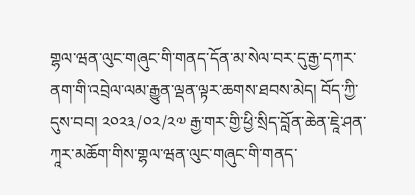གྷལ་ཝན་ལུང་གཞུང་གི་གནད་དོན་མ་སེལ་བར་དུ་རྒྱ་དཀར་ནག་གི་འབྲེལ་ལམ་རྒྱུན་ལྡན་ལྟར་ཆགས་ཐབས་མེད། བོད་ཀྱི་དུས་བབ། ༢༠༢༣/༠༢/༢༧ རྒྱ་གར་གྱི་ཕྱི་སྲིད་བློན་ཆེན་ཇཱེ་ཤན་ཀཱར་མཆོག་གིས་གྷལ་ཝན་ལུང་གཞུང་གི་གནད་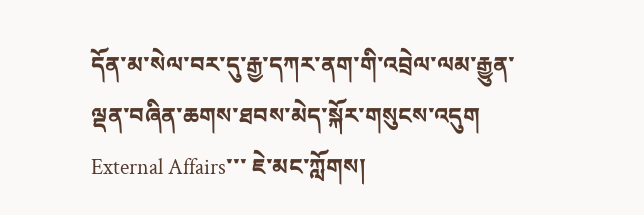དོན་མ་སེལ་བར་དུ་རྒྱ་དཀར་ནག་གི་འབྲེལ་ལམ་རྒྱུན་ལྡན་བཞིན་ཆགས་ཐབས་མེད་སྐོར་གསུངས་འདུག External Affairs་་་ ཇེ་མང་ཀློགས།